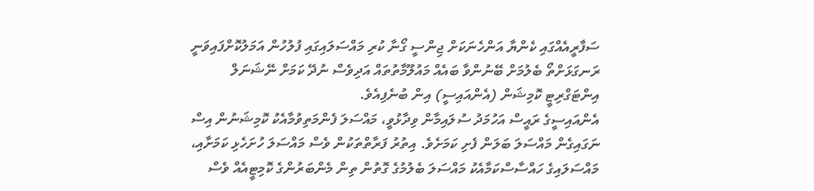ސަފާރީއެއްގައި ކެންޔާ އަންހެނަކަށް ޖިންސީ ގޯނާ ކުރި މައްސަލައިގައި ފުލުހުން އަމަލުކޮށްފައިވަނީ ރަނގަޅަށްތޯ ބެލުމަށް ބޭނުންވާ ބައެއް މައުލޫމާތުތައް އަދިވެސް ނުދޭ ކަމަށް ނޭޝަނަލް އިންޓަގްރިޓީ ކޮމިޝަން (އެންއައިސީ) އިން ބުނެފިއެވެ.
އެންއައިސީގެ ރައީސް އަހުމަދު ސުލައިމާން ވިދާޅުވީ، މައްސަލަ ފެންމަތިވުމާއެކު ކޮމިޝަނުން އިސް ނަގައިގެން މައްސަލަ ބަލަން ފެށި ކަމަށެވެ. އިތުރު ފަރާތްތަކުން ވެސް މައްސަލަ ހުށަހެޅި ކަމަށާއި، މައްސަލައިގެ ހައްސާސްކަމާއެކު މައްސަލަ ބެލުމުގެ ގޮތުން ތިން މެންބަރުންގެ ކޮމިޓީއެއް ވެސް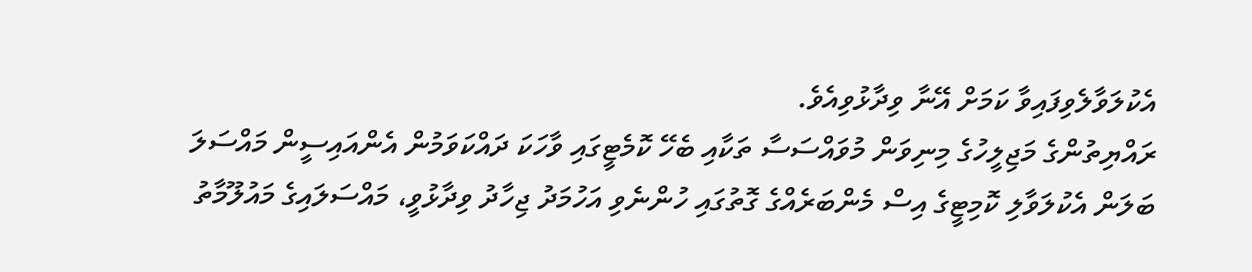އެކުލަވާލެވިފައިވާ ކަމަށް އޭނާ ވިދާޅުވިއެވެ.
ރައްޔިތުންގެ މަޖިލީހުގެ މިނިވަން މުވައްސަސާ ތަކާއި ބެހޭ ކޮމެޓީގައި ވާހަކަ ދައްކަވަމުން އެންއައިސީން މައްސަލަ ބަލަން އެކުލަވާލި ކޮމިޓީގެ އިސް މެންބަރެއްގެ ގޮތުގައި ހުންނެވި އަހުމަދު ޖިހާދު ވިދާޅުވީ، މައްސަލައިގެ މައުލޫމާތު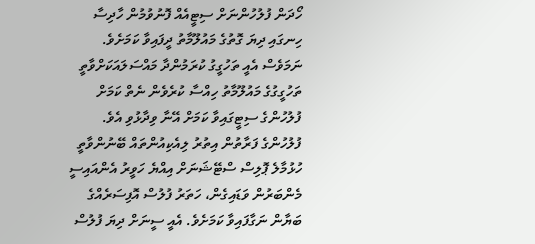ހޯދަން ފުލުހުންނަށް ސިޓީއެއް ފޮނުވުމުން ހާދިސާ ހިނގައި ދިޔަ ގޮތުގެ މައުލޫމާތު ދީފައިވާ ކަމަށެވެ. ނަމަވެސް އެއީ ތަހުގީގު ކުރަމުންދާ މައްސަލައަކަށްވާތީ ތަހުގީގުގެ މައުލޫމާތު ހިއްސާ ކުރެވެން ނެތް ކަމަށް ފުލުހުންގެ ސިޓީގައިވާ ކަމަށް އޭނާ ވިދާޅުވި އެވެ.
ފުލުހުންގެ ފަރާތުން އިތުރު ލިއެކިއުންތައް ބޭނުންވާތީ ހުޅުމާލެ ޕޮލިސް ސްޓޭޝަނަށް އިއްޔެ ހަވީރު އެންއައިސީ މެންބަރުން ވަޑައިގެން، ހަތަރު ފުލުސް އޮފިސަރެއްގެ ބަޔާން ނަގާފައިވާ ކަމަށެވެ. އެއީ ސީނަށް ދިޔަ ފުލުސް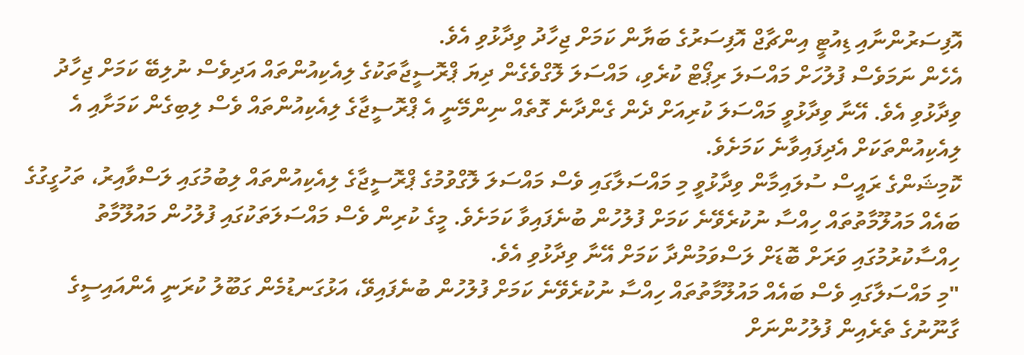އޮފިސަރުންނާއި ޑިއުޓީ އިންޗާޖް އޮފިސަރުގެ ބަޔާން ކަމަށް ޖިހާދު ވިދާޅުވި އެވެ.
އެހެން ނަމަވެސް ފުލުހަށް މައްސަލަ ރިޕޯޓް ކުރެވި، މައްސަލަ ލޮގްވެގެން ދިޔަ ޕްރޮސީޖާތަކުގެ ލިއެކިއުންތައް އަދިވެސް ނުލިބޭ ކަމަށް ޖިހާދު ވިދާޅުވި އެވެ. އޭނާ ވިދާޅުވީ މައްސަލަ ކުރިއަށް ދެން ގެންދާނެ ގޮތެއް ނިންމޭނީ އެ ޕްރޮސީޖާގެ ލިއެކިއުންތައް ވެސް ލިބިގެން ކަމަށާއި އެ ލިއެކިއުންތަކަށް އެދިފައިވާނެ ކަމަށެވެ.
ކޮމިޝަންގެ ރައީސް ސުލައިމާން ވިދާޅުވީ މި މައްސަލާގައި ވެސް މައްސަލަ ލޮގްވުމުގެ ޕްރޮސީޖާގެ ލިއެކިއުންތައް ލިބުމުގައި ލަސްވާއިރު، ތަހުގީގުގެ ބައެއް މައުލޫމާތުތައް ހިއްސާ ނުކުރެވޭނެ ކަމަށް ފުލުހުން ބުނެފައިވާ ކަމަށެވެ. މީގެ ކުރިން ވެސް މައްސަލަތަކުގައި ފުލުހުން މައުލޫމާތު ހިއްސާކުރުމުގައި ވަރަށް ބޮޑަށް ލަސްވަމުންދާ ކަމަށް އޭނާ ވިދާޅުވި އެވެ.
"މި މައްސަލާގައި ވެސް ބައެއް މައުލޫމާތުތައް ހިއްސާ ނުކުރެވޭނެ ކަމަށް ފުލުހުން ބުނެފައިވޭ، އަޅުގަނޑުމެން ގަބޫލު ކުރަނީ އެންއައިސީގެ ގާނޫނުގެ ތެރެއިން ފުލުހުންނަށް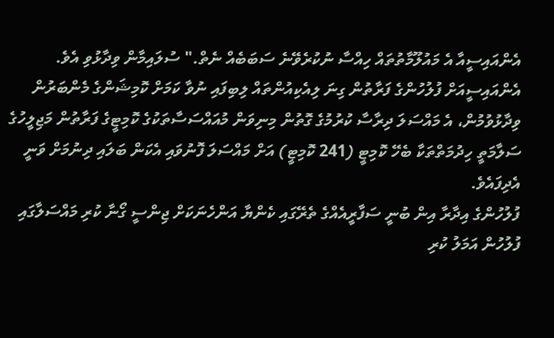އެންއައިސީއާ އެ މައުލޫމާތުތައް ހިއްސާ ނުކުރެވޭނެ ސަބަބެއް ނެތް." ސުލައިމާން ވިދާޅުވި އެވެ.
އެންއައިސީއަށް ފުލުހުންގެ ފަރާތުން ގިނަ ލިއެކިއުންތައް ލިބިފައި ނުވާ ކަމަށް ކޮމިޝަންގެ މެންބަރުން ވިދާޅުވުމުން، އެ މައްސަލަ ދިރާސާ ކުރުމުގެ ގޮތުން މިނިވަން މުއައްސަސާތަކުގެ ކޮމިޓީގެ ފަރާތުން މަޖިލީހުގެ ސަލާމަތީ ހިދުމަތްތަކާ ބެހޭ ކޮމިޓީ (241 ކޮމިޓީ) އަށް މައްސަލަ ފޮނުވައި އެކަން ބަލައި ދިނުމަށް ވަނީ އެދިފައެވެ.
ފުލުހުންގެ އިދާރާ އިން ބުނީ ސަފާރީއެއްގެ ތެރޭގައި ކެންޔާ އަންހެނަކަށް ޖިންސީ ގޯނާ ކުރި މައްސަލާގައި ފުލުހުން އަމަލު ކުރި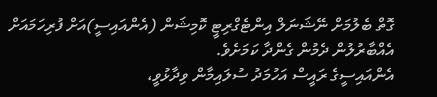ގޮތް ބެލުމަށް ނޭޝަނަލް އިންޓެގްރިޓީ ކޮމިޝަން (އެންއައިސީ)އަށް ފުރިހަމައަށް އެއްބާރުލުން ދެމުން ގެންދާ ކަމަށެވެ.
އެންއައިސީގެ ރައީސް އަހުމަދު ސުލައިމާން ވިދާޅުވީ،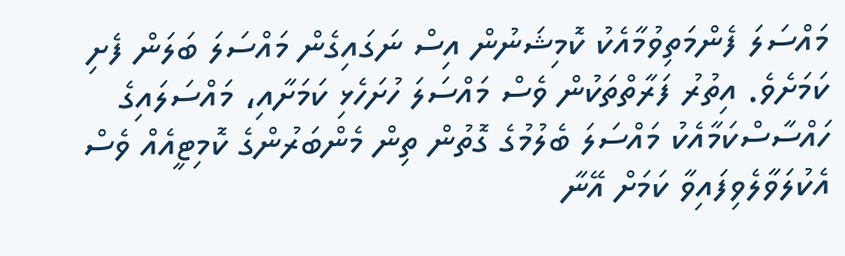މައްސަލަ ފެންމަތިވުމާއެކު ކޮމިޝަނުން އިސް ނަގައިގެން މައްސަލަ ބަލަން ފެށި ކަމަށެވެ. އިތުރު ފަރާތްތަކުން ވެސް މައްސަލަ ހުށަހެޅި ކަމަށާއި، މައްސަލައިގެ ހައްސާސްކަމާއެކު މައްސަލަ ބެލުމުގެ ގޮތުން ތިން މެންބަރުންގެ ކޮމިޓީއެއް ވެސް އެކުލަވާލެވިފައިވާ ކަމަށް އޭނާ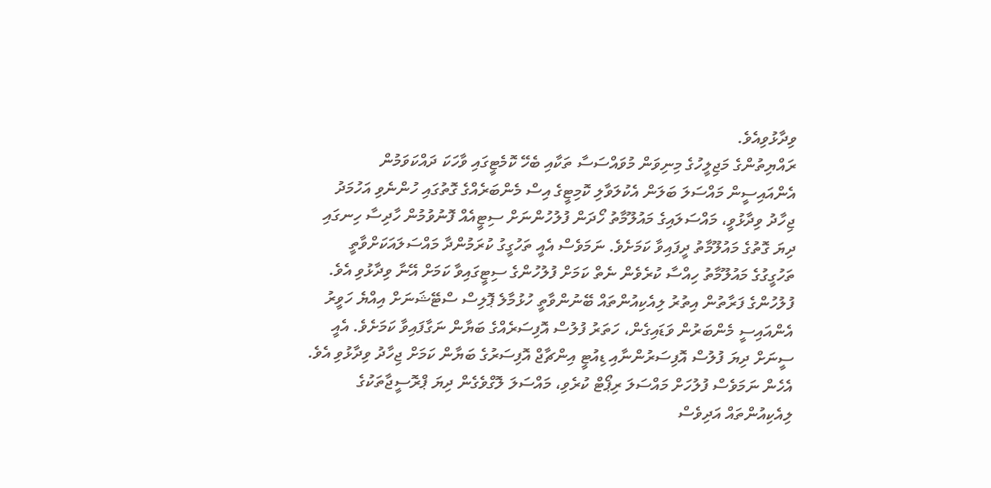ވިދާޅުވިއެވެ.
ރައްޔިތުންގެ މަޖިލީހުގެ މިނިވަން މުވައްސަސާ ތަކާއި ބެހޭ ކޮމެޓީގައި ވާހަކަ ދައްކަވަމުން އެންއައިސީން މައްސަލަ ބަލަން އެކުލަވާލި ކޮމިޓީގެ އިސް މެންބަރެއްގެ ގޮތުގައި ހުންނެވި އަހުމަދު ޖިހާދު ވިދާޅުވީ، މައްސަލައިގެ މައުލޫމާތު ހޯދަން ފުލުހުންނަށް ސިޓީއެއް ފޮނުވުމުން ހާދިސާ ހިނގައި ދިޔަ ގޮތުގެ މައުލޫމާތު ދީފައިވާ ކަމަށެވެ. ނަމަވެސް އެއީ ތަހުގީގު ކުރަމުންދާ މައްސަލައަކަށްވާތީ ތަހުގީގުގެ މައުލޫމާތު ހިއްސާ ކުރެވެން ނެތް ކަމަށް ފުލުހުންގެ ސިޓީގައިވާ ކަމަށް އޭނާ ވިދާޅުވި އެވެ.
ފުލުހުންގެ ފަރާތުން އިތުރު ލިއެކިއުންތައް ބޭނުންވާތީ ހުޅުމާލެ ޕޮލިސް ސްޓޭޝަނަށް އިއްޔެ ހަވީރު އެންއައިސީ މެންބަރުން ވަޑައިގެން، ހަތަރު ފުލުސް އޮފިސަރެއްގެ ބަޔާން ނަގާފައިވާ ކަމަށެވެ. އެއީ ސީނަށް ދިޔަ ފުލުސް އޮފިސަރުންނާއި ޑިއުޓީ އިންޗާޖް އޮފިސަރުގެ ބަޔާން ކަމަށް ޖިހާދު ވިދާޅުވި އެވެ.
އެހެން ނަމަވެސް ފުލުހަށް މައްސަލަ ރިޕޯޓް ކުރެވި، މައްސަލަ ލޮގްވެގެން ދިޔަ ޕްރޮސީޖާތަކުގެ ލިއެކިއުންތައް އަދިވެސް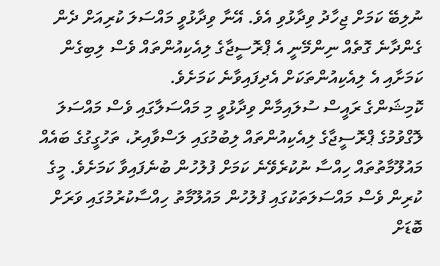ނުލިބޭ ކަމަށް ޖިހާދު ވިދާޅުވި އެވެ. އޭނާ ވިދާޅުވީ މައްސަލަ ކުރިއަށް ދެން ގެންދާނެ ގޮތެއް ނިންމޭނީ އެ ޕްރޮސީޖާގެ ލިއެކިއުންތައް ވެސް ލިބިގެން ކަމަށާއި އެ ލިއެކިއުންތަކަށް އެދިފައިވާނެ ކަމަށެވެ.
ކޮމިޝަންގެ ރައީސް ސުލައިމާން ވިދާޅުވީ މި މައްސަލާގައި ވެސް މައްސަލަ ލޮގްވުމުގެ ޕްރޮސީޖާގެ ލިއެކިއުންތައް ލިބުމުގައި ލަސްވާއިރު، ތަހުގީގުގެ ބައެއް މައުލޫމާތުތައް ހިއްސާ ނުކުރެވޭނެ ކަމަށް ފުލުހުން ބުނެފައިވާ ކަމަށެވެ. މީގެ ކުރިން ވެސް މައްސަލަތަކުގައި ފުލުހުން މައުލޫމާތު ހިއްސާކުރުމުގައި ވަރަށް ބޮޑަށް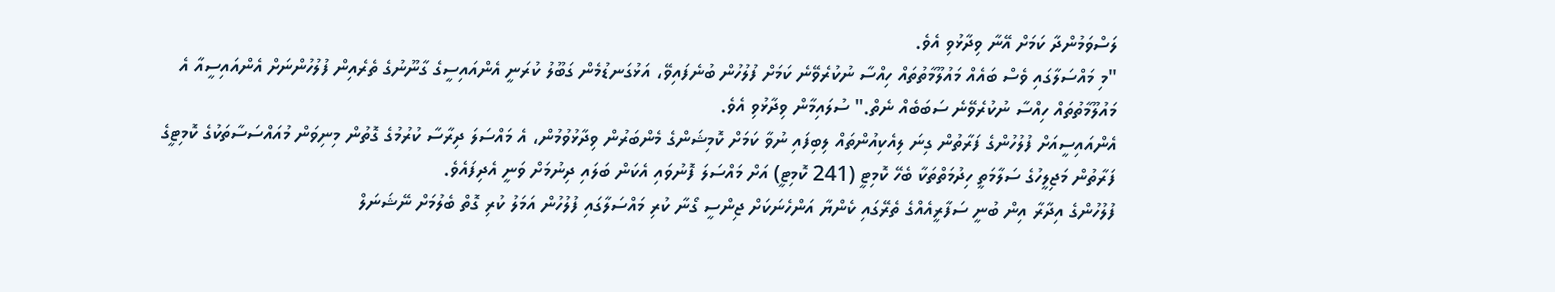ލަސްވަމުންދާ ކަމަށް އޭނާ ވިދާޅުވި އެވެ.
"މި މައްސަލާގައި ވެސް ބައެއް މައުލޫމާތުތައް ހިއްސާ ނުކުރެވޭނެ ކަމަށް ފުލުހުން ބުނެފައިވޭ، އަޅުގަނޑުމެން ގަބޫލު ކުރަނީ އެންއައިސީގެ ގާނޫނުގެ ތެރެއިން ފުލުހުންނަށް އެންއައިސީއާ އެ މައުލޫމާތުތައް ހިއްސާ ނުކުރެވޭނެ ސަބަބެއް ނެތް." ސުލައިމާން ވިދާޅުވި އެވެ.
އެންއައިސީއަށް ފުލުހުންގެ ފަރާތުން ގިނަ ލިއެކިއުންތައް ލިބިފައި ނުވާ ކަމަށް ކޮމިޝަންގެ މެންބަރުން ވިދާޅުވުމުން، އެ މައްސަލަ ދިރާސާ ކުރުމުގެ ގޮތުން މިނިވަން މުއައްސަސާތަކުގެ ކޮމިޓީގެ ފަރާތުން މަޖިލީހުގެ ސަލާމަތީ ހިދުމަތްތަކާ ބެހޭ ކޮމިޓީ (241 ކޮމިޓީ) އަށް މައްސަލަ ފޮނުވައި އެކަން ބަލައި ދިނުމަށް ވަނީ އެދިފައެވެ.
ފުލުހުންގެ އިދާރާ އިން ބުނީ ސަފާރީއެއްގެ ތެރޭގައި ކެންޔާ އަންހެނަކަށް ޖިންސީ ގޯނާ ކުރި މައްސަލާގައި ފުލުހުން އަމަލު ކުރި ގޮތް ބެލުމަށް ނޭޝަނަލް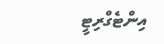އިންޓެގްރިޓީ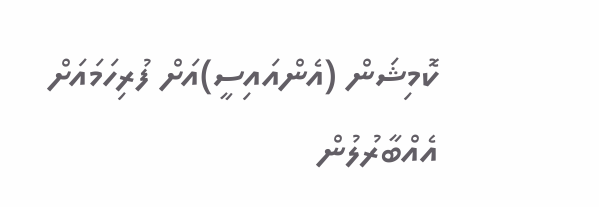ކޮމިޝަން (އެންއައިސީ)އަށް ފުރިހަމައަށް އެއްބާރުލުން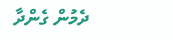ދެމުން ގެންދާ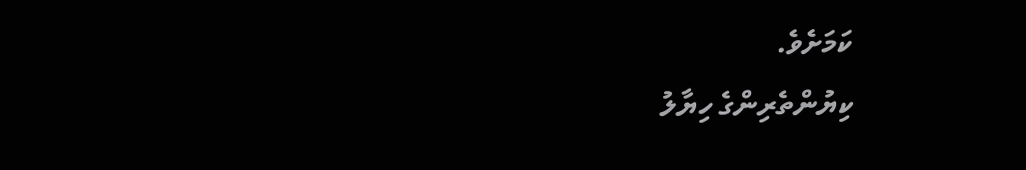ކަމަށެވެ.
ކިޔުންތެރިންގެ ހިޔާލު